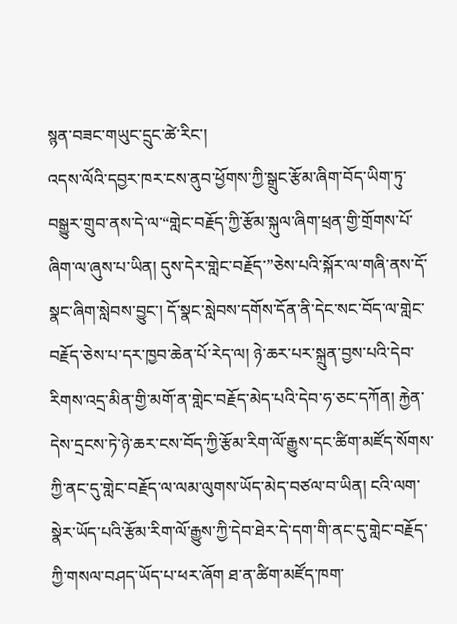སྙན་བཟང་གཡུང་དྲུང་ཚེ་རིང་།
འདས་ལོའི་དབྱར་ཁར་ངས་ནུབ་ཕྱོགས་ཀྱི་སྒྲུང་རྩོམ་ཞིག་བོད་ཡིག་ཏུ་བསྒྱུར་གྲུབ་ནས་དེ་ལ་“གླེང་བརྗོད་ཀྱི་རྩོམ་སྐུལ་ཞིག་ཕྲན་གྱི་གྲོགས་པོ་ཞིག་ལ་ཞུས་པ་ཡིན། དུས་དེར་གླེང་བརྗོད་”ཅེས་པའི་སྐོར་ལ་གཞི་ནས་དོ་སྣང་ཞིག་སླེབས་བྱུང་། དོ་སྣང་སླེབས་དགོས་དོན་ནི་དེང་སང་བོད་ལ་གླེང་བརྗོད་ཅེས་པ་དར་ཁྱབ་ཆེན་པོ་རེད་ལ། ཉེ་ཆར་པར་སྐྲུན་བྱས་པའི་དེབ་རིགས་འདྲ་མིན་གྱི་མགོ་ན་གླེང་བརྗོད་མེད་པའི་དེབ་ཧ་ཅང་དཀོན། རྐྱེན་དེས་དྲངས་ཏེ་ཉེ་ཆར་ངས་བོད་ཀྱི་རྩོམ་རིག་ལོ་རྒྱུས་དང་ཚིག་མཛོད་སོགས་ཀྱི་ནང་དུ་གླེང་བརྗོད་ལ་ལམ་ལུགས་ཡོད་མེད་བཙལ་བ་ཡིན། ངའི་ལག་སྣེར་ཡོད་པའི་རྩོམ་རིག་ལོ་རྒྱུས་ཀྱི་དེབ་ཐེར་དེ་དག་གི་ནང་དུ་གླེང་བརྗོད་ཀྱི་གསལ་བཤད་ཡོད་པ་ཕར་ཞོག ཐ་ན་ཚིག་མཛོད་ཁག་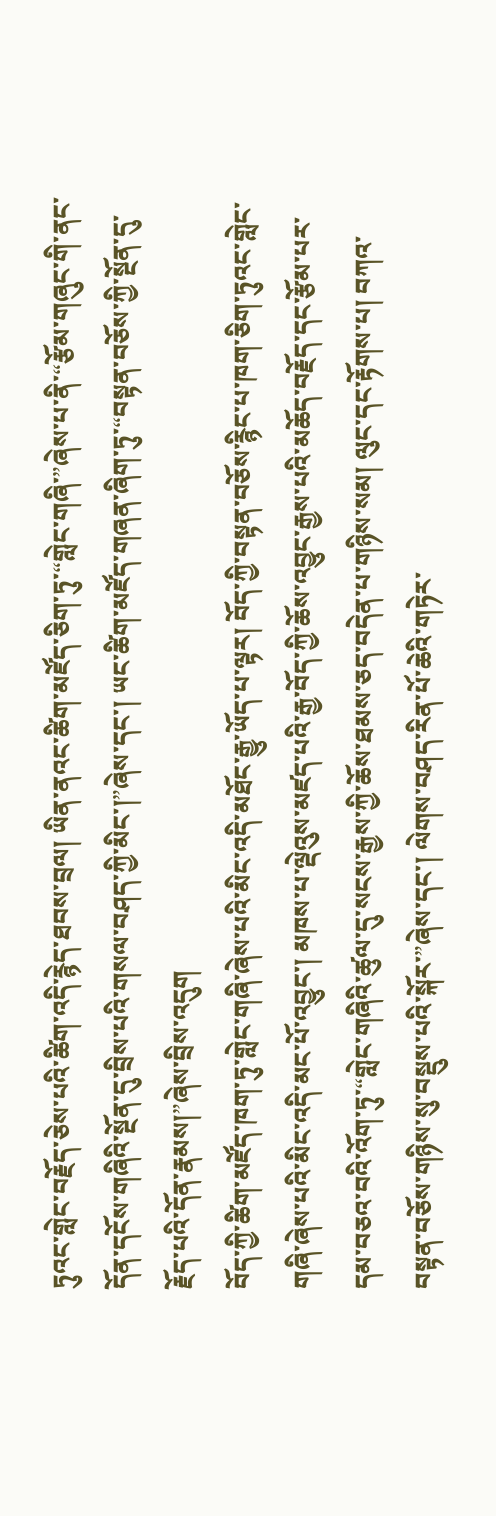ཏུའང་གླེང་བརྗོད་ཅེས་པའི་ཚིག་འདི་རྙེད་ཐབས་བྲལ། ཡིན་ནའང་ཚིག་མཛོད་ཅིག་ཏུ་“གླེང་གཞི་”ཞེས་པ་ནི་“རྩོམ་གཞུང་གི་ནང་དོན་དངོས་གཞིའི་སྔོན་དུ་བྲིས་པའི་གསལ་བཤད་ཀྱི་མིང་།”ཞེས་དང་། ཡང་ཚིག་མཛོད་གཞན་ཞིག་ཏུ་“བསྟན་བཅོས་ཀྱི་སྔོན་དུ་རྗོད་པའི་དོན་རྣམས།”ཞེས་བྲིས་འདུག
བོད་ཀྱི་ཚིག་མཛོད་ཁག་ཏུ་གླེང་གཞི་ཞེས་པའི་མིང་འདི་མཐོང་རྒྱུ་ཡོད་པ་ལྟར། བོད་ཀྱི་བསྟན་བཅོས་རྙིང་པ་ཁག་ཅིག་ཏུའང་གླེང་གཞི་ཞེས་པའི་མིང་འདི་མང་པོ་འབྱུང་། མཁས་པ་ལྡེའུས་མཛད་པའི་རྒྱ་བོད་ཀྱི་ཆོས་འབྱུང་རྒྱས་པའི་མཆོད་བརྗོད་དང་རྩོམ་པར་དམ་བཅའ་བའི་འོག་ཏུ་“གླེང་གཞིའི་ཚུལ་དུ་སངས་རྒྱས་ཀྱི་ཆོས་ཐམས་ཅད་བདེན་པ་གཉིས་སམ། ལུང་དང་རྟོགས་པ། བཀའ་བསྟན་བཅོས་གཉིས་སུ་བསྡུས་པའི་སྐོར་”ཞེས་དང་། ལེགས་བཤད་རིན་པོ་ཆེའི་གཏེར་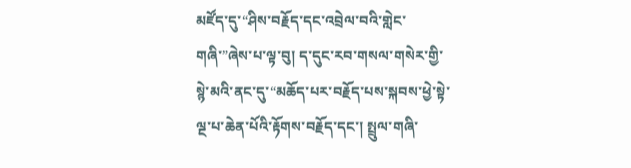མཛོད་དུ་“ཤིས་བརྗོད་དང་འབྲེལ་བའི་གླེང་གཞི་”ཞེས་པ་ལྟ་བུ། ད་དུང་རབ་གསལ་གསེར་གྱི་སྙེ་མའི་ནང་དུ་“མཆོད་པར་བརྗོད་པས་སྐབས་ཕྱེ་སྟེ་ལྔ་པ་ཆེན་པོའི་རྟོགས་བརྗོད་དང་། སྤྲུལ་གཞི་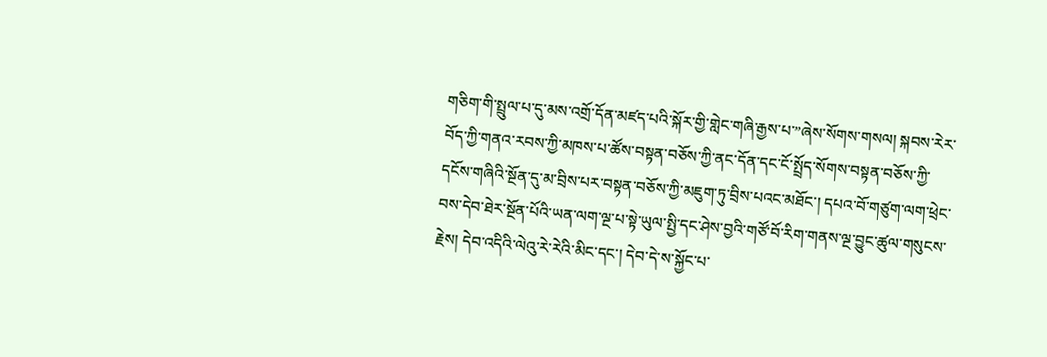གཅིག་གི་སྤྲུལ་པ་དུ་མས་འགྲོ་དོན་མཛད་པའི་སྐོར་གྱི་གླེང་གཞི་རྒྱས་པ་”ཞེས་སོགས་གསལ། སྐབས་རེར་བོད་ཀྱི་གནའ་རབས་ཀྱི་མཁས་པ་ཚོས་བསྟན་བཅོས་ཀྱི་ནང་དོན་དང་ངོ་སྤྲོད་སོགས་བསྟན་བཅོས་ཀྱི་དངོས་གཞིའི་སྔོན་དུ་མ་བྲིས་པར་བསྟན་བཅོས་ཀྱི་མཇུག་ཏུ་བྲིས་པའང་མཐོང་། དཔའ་བོ་གཙུག་ལག་ཕྲེང་བས་དེབ་ཐེར་སྔོན་པོའི་ཡན་ལག་ལྔ་པ་སྟེ་ཡུལ་སྤྱི་དང་ཤེས་བྱའི་གཙོ་བོ་རིག་གནས་ལྔ་བྱུང་ཚུལ་གསུངས་རྗེས། དེབ་འདིའི་ལེའུ་རེ་རེའི་མིང་དང་། དེབ་དེ་ས་སྐྱོང་པ་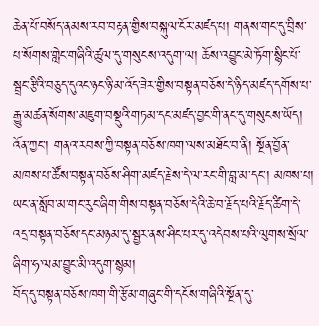ཆེན་པོ་བསོད་ནམས་རབ་བརྟན་གྱིས་བསྐུལ་ངོར་མཛད་པ། གནས་གང་དུ་བྲིས་པ་སོགས་གླེང་གཞིའི་ཚུལ་དུ་གསུངས་འདུག་ལ། ཆོས་འབྱུང་མེ་ཏོག་སྙིང་པོ་སྦྲང་རྩིའི་བཅུད་དུའང་ཉང་ཉི་མ་འོད་ཟེར་གྱིས་བསྟན་བཅོས་དེ་ཉིད་མཛད་དགོས་པ་རྒྱུ་མཚན་སོགས་མཇུག་བསྡུའི་གཏམ་དང་མཛད་བྱང་གི་ནང་དུ་གསུངས་ཡོད།
འོན་ཀྱང་། གནའ་རབས་ཀྱི་བསྟན་བཅོས་ཁག་ལས་མཐོང་བ་ནི། སྔོན་བྱོན་མཁས་པ་ཚོས་བསྟན་བཅོས་ཤིག་མཛད་རྗེས་དེ་ལ་རང་གི་བླ་མ་དང་། མཁས་པ། ཡང་ན་སློབ་མ་གང་རུང་ཞིག་གིས་བསྟན་བཅོས་དེའི་ཆེ་བ་རྗོད་པའི་རྗོད་ཚིག་དེ་འདྲ་བསྟན་བཅོས་དང་མཉམ་དུ་སྦྱར་ནས་ཤིང་པར་དུ་འདེབས་པའི་ལུགས་སྲོལ་ཞིག་ཧ་ལམ་བྱུང་མི་འདུག་སྙམ།
བོད་དུ་བསྟན་བཅོས་ཁག་གི་རྩོམ་གཞུང་གི་དངོས་གཞིའི་སྔོན་དུ་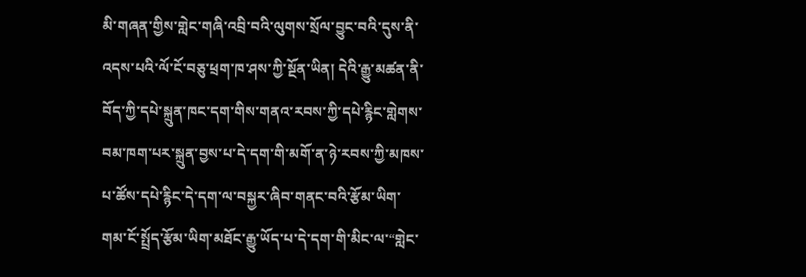མི་གཞན་གྱིས་གླེང་གཞི་འབྲི་བའི་ལུགས་སྲོལ་བྱུང་བའི་དུས་ནི་འདས་པའི་ལོ་ངོ་བཅུ་ཕྲག་ཁ་ཤས་ཀྱི་སྔོན་ཡིན། དེའི་རྒྱུ་མཚན་ནི་བོད་ཀྱི་དཔེ་སྐྲུན་ཁང་དག་གིས་གནའ་རབས་ཀྱི་དཔེ་རྙིང་གླེགས་བམ་ཁག་པར་སྐྲུན་བྱས་པ་དེ་དག་གི་མགོ་ན་ཉེ་རབས་ཀྱི་མཁས་པ་ཚོས་དཔེ་རྙིང་དེ་དག་ལ་བསྐྱར་ཞིབ་གནང་བའི་རྩོམ་ཡིག་གམ་ངོ་སྤྲོད་རྩོམ་ཡིག་མཐོང་རྒྱུ་ཡོད་པ་དེ་དག་གི་མིང་ལ་“གླེང་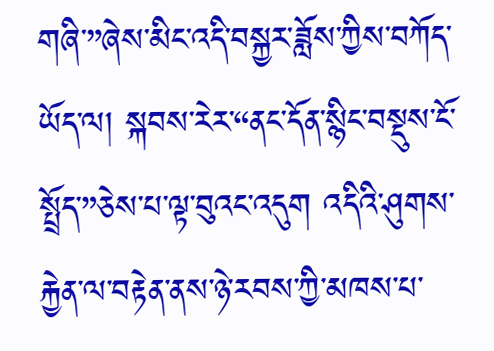གཞི་”ཞེས་མིང་འདི་བསྐྱར་ཟློས་ཀྱིས་བཀོད་ཡོད་ལ། སྐབས་རེར་“ནང་དོན་སྙིང་བསྡུས་ངོ་སྤྲོད་”ཅེས་པ་ལྟ་བུའང་འདུག འདིའི་ཤུགས་རྐྱེན་ལ་བརྟེན་ནས་ཉེ་རབས་ཀྱི་མཁས་པ་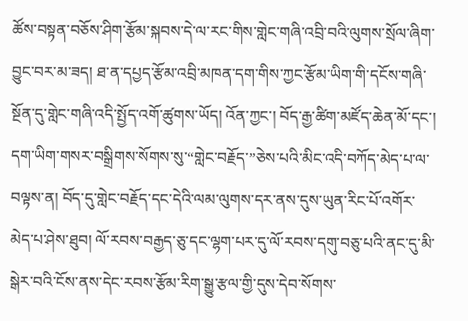ཚོས་བསྟན་བཅོས་ཤིག་རྩོམ་སྐབས་དེ་ལ་རང་གིས་གླེང་གཞི་འབྲི་བའི་ལུགས་སྲོལ་ཞིག་བྱུང་བར་མ་ཟད། ཐ་ན་དཔྱད་རྩོམ་འབྲི་མཁན་དག་གིས་ཀྱང་རྩོམ་ཡིག་གི་དངོས་གཞི་སྔོན་དུ་གླེང་གཞི་འདི་སྤྱོད་འགོ་ཚུགས་ཡོད། འོན་ཀྱང་། བོད་རྒྱ་ཚིག་མཛོད་ཆེན་མོ་དང་། དག་ཡིག་གསར་བསྒྲིགས་སོགས་སུ་“གླེང་བརྗོད་”ཅེས་པའི་མིང་འདི་བཀོད་མེད་པ་ལ་བལྟས་ན། བོད་དུ་གླེང་བརྗོད་དང་དེའི་ལམ་ལུགས་དར་ནས་དུས་ཡུན་རིང་པོ་འགོར་མེད་པ་ཤེས་ཐུབ། ལོ་རབས་བརྒྱད་ཅུ་དང་ལྷག་པར་དུ་ལོ་རབས་དགུ་བཅུ་པའི་ནང་དུ་མི་སྒེར་བའི་ངོས་ནས་དེང་རབས་རྩོམ་རིག་སྒྱུ་རྩལ་གྱི་དུས་དེབ་སོགས་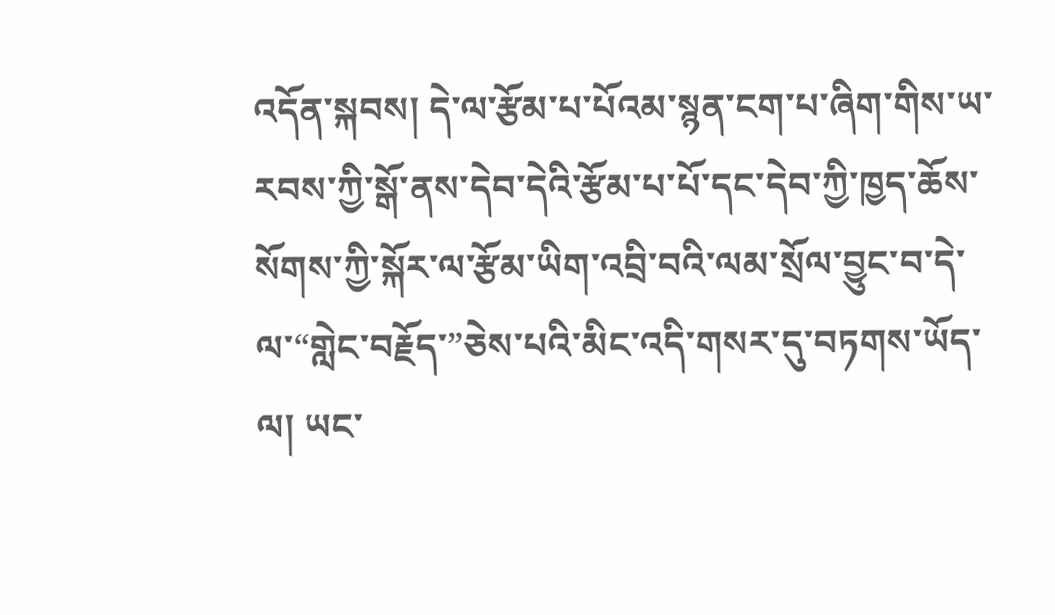འདོན་སྐབས། དེ་ལ་རྩོམ་པ་པོའམ་སྙན་ངག་པ་ཞིག་གིས་ཡ་རབས་ཀྱི་སྒོ་ནས་དེབ་དེའི་རྩོམ་པ་པོ་དང་དེབ་ཀྱི་ཁྱད་ཆོས་སོགས་ཀྱི་སྐོར་ལ་རྩོམ་ཡིག་འབྲི་བའི་ལམ་སྲོལ་བྱུང་བ་དེ་ལ་“གླེང་བརྗོད་”ཅེས་པའི་མིང་འདི་གསར་དུ་བཏགས་ཡོད་ལ། ཡང་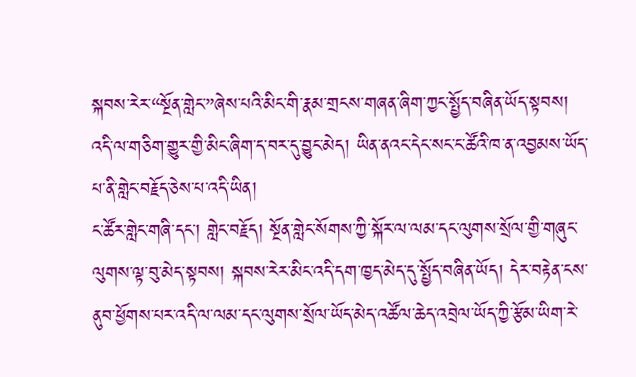སྐབས་རེར་“སྔོན་གླེང་”ཞེས་པའི་མིང་གི་རྣམ་གྲངས་གཞན་ཞིག་ཀྱང་སྤྱོད་བཞིན་ཡོད་སྟབས། འདི་ལ་གཅིག་གྱུར་གྱི་མིང་ཞིག་ད་བར་དུ་བྱུང་མེད། ཡིན་ནའང་དེང་སང་ང་ཚོའི་ཁ་ན་འབྱམས་ཡོད་པ་ནི་གླེང་བརྗོད་ཅེས་པ་འདི་ཡིན།
ང་ཚོར་གླེང་གཞི་དང་། གླེང་བརྗོད། སྔོན་གླེང་སོགས་ཀྱི་སྐོར་ལ་ལམ་དང་ལུགས་སྲོལ་གྱི་གཞུང་ལུགས་ལྟ་བུ་མེད་སྟབས། སྐབས་རེར་མིང་འདི་དག་ཁྱད་མེད་དུ་སྤྱོད་བཞིན་ཡོད། དེར་བརྟེན་ངས་ནུབ་ཕྱོགས་པར་འདི་ལ་ལམ་དང་ལུགས་སྲོལ་ཡོད་མེད་འཚོལ་ཆེད་འབྲེལ་ཡོད་ཀྱི་རྩོམ་ཡིག་རེ་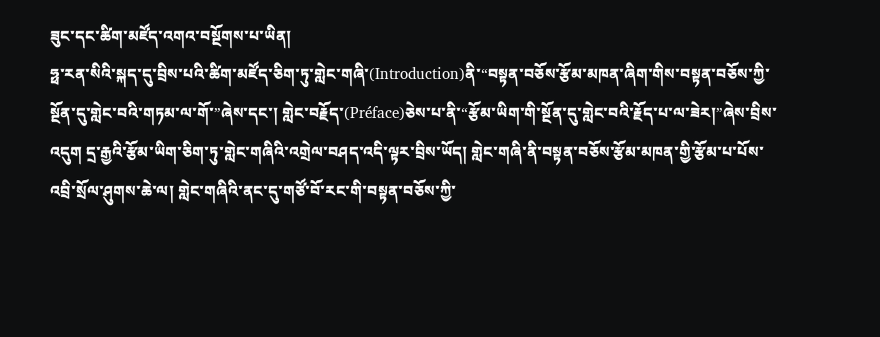ཟུང་དང་ཚིག་མཛོད་འགའ་བསྔོགས་པ་ཡིན།
ཧྥ་རན་སིའི་སྐད་དུ་བྲིས་པའི་ཚིག་མཛོད་ཅིག་ཏུ་གླེང་གཞི་(Introduction)ནི་“བསྟན་བཅོས་རྩོམ་མཁན་ཞིག་གིས་བསྟན་བཅོས་ཀྱི་སྔོན་དུ་གླེང་བའི་གཏམ་ལ་གོ་”ཞེས་དང་། གླེང་བརྗོད་(Préface)ཅེས་པ་ནི་“རྩོམ་ཡིག་གི་སྔོན་དུ་གླེང་བའི་རྗོད་པ་ལ་ཟེར།”ཞེས་བྲིས་འདུག དྲ་རྒྱའི་རྩོམ་ཡིག་ཅིག་ཏུ་གླེང་གཞིའི་འགྲེལ་བཤད་འདི་ལྟར་བྲིས་ཡོད། གླེང་གཞི་ནི་བསྟན་བཅོས་རྩོམ་མཁན་གྱི་རྩོམ་པ་པོས་འབྲི་སྲོལ་ཤུགས་ཆེ་ལ། གླེང་གཞིའི་ནང་དུ་གཙོ་བོ་རང་གི་བསྟན་བཅོས་ཀྱི་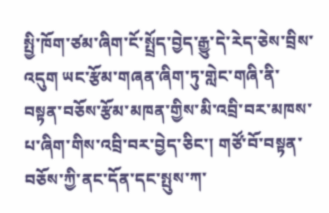སྤྱི་ཁོག་ཙམ་ཞིག་ངོ་སྤྲོད་བྱེད་རྒྱུ་དེ་རེད་ཅེས་བྲིས་འདུག ཡང་རྩོམ་གཞན་ཞིག་ཏུ་གླེང་གཞི་ནི་བསྟན་བཅོས་རྩོམ་མཁན་གྱིས་མི་འབྲི་བར་མཁས་པ་ཞིག་གིས་འབྲི་བར་བྱེད་ཅིང་། གཙོ་བོ་བསྟན་བཅོས་ཀྱི་ནང་དོན་དང་སྤུས་ཀ་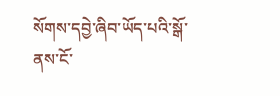སོགས་དབྱེ་ཞིབ་ཡོད་པའི་སྒོ་ནས་ངོ་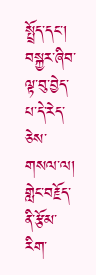སྤྲོད་དང་། བསྐྱར་ཞིབ་ལྟ་བུ་བྱེད་པ་དེ་རེད་ཅེས་གསལ་ལ། གླེང་བརྗོད་ནི་རྩོམ་རིག་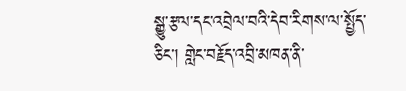སྒྱུ་རྩལ་དང་འབྲེལ་བའི་དེབ་རིགས་ལ་སྤྱོད་ཅིང་། གླེང་བརྗོད་འབྲི་མཁན་ནི་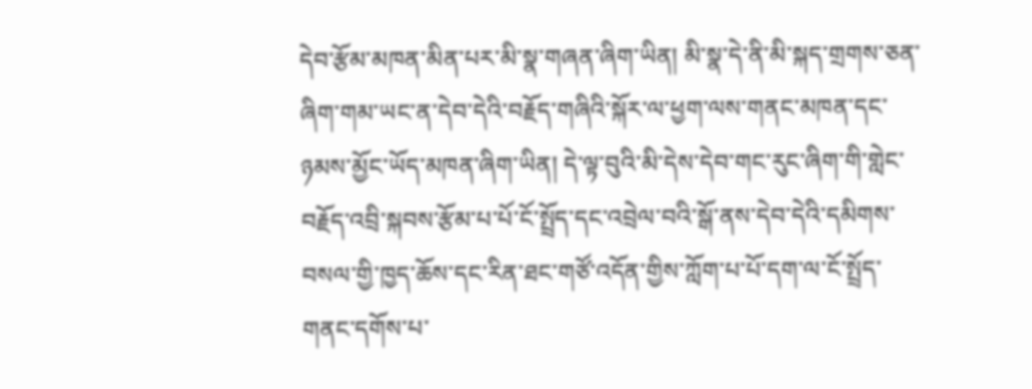དེབ་རྩོམ་མཁན་མིན་པར་མི་སྣ་གཞན་ཞིག་ཡིན། མི་སྣ་དེ་ནི་མི་སྐད་གྲགས་ཅན་ཞིག་གམ་ཡང་ན་དེབ་དེའི་བརྗོད་གཞིའི་སྐོར་ལ་ཕྱག་ལས་གནང་མཁན་དང་ཉམས་མྱོང་ཡོད་མཁན་ཞིག་ཡིན། དེ་ལྟ་བུའི་མི་དེས་དེབ་གང་རུང་ཞིག་གི་གླེང་བརྗོད་འབྲི་སྐབས་རྩོམ་པ་པོ་ངོ་སྤྲོད་དང་འབྲེལ་བའི་སྒོ་ནས་དེབ་དེའི་དམིགས་བསལ་གྱི་ཁྱད་ཆོས་དང་རིན་ཐང་གཙོ་འདོན་གྱིས་ཀློག་པ་པོ་དག་ལ་ངོ་སྤྲོད་གནང་དགོས་པ་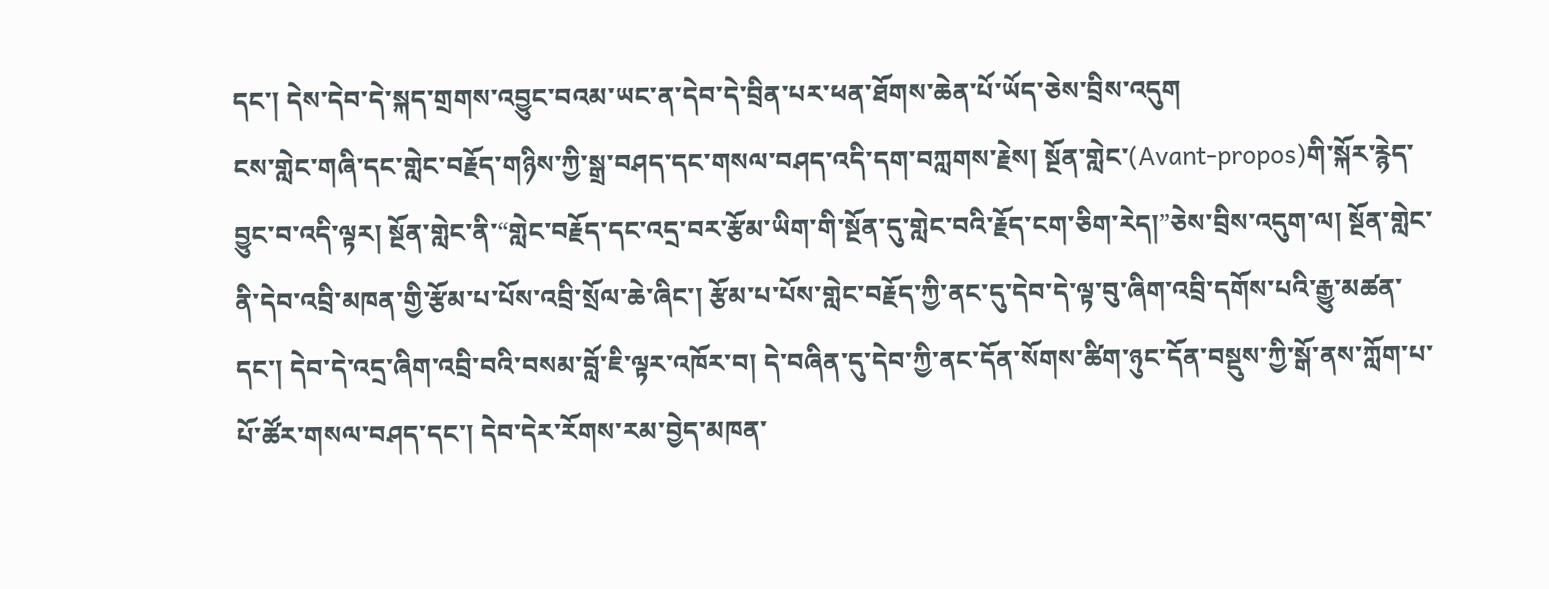དང་། དེས་དེབ་དེ་སྐད་གྲགས་འབྱུང་བའམ་ཡང་ན་དེབ་དེ་བྲིན་པར་ཕན་ཐོགས་ཆེན་པོ་ཡོད་ཅེས་བྲིས་འདུག
ངས་གླེང་གཞི་དང་གླེང་བརྗོད་གཉིས་ཀྱི་སྒྲ་བཤད་དང་གསལ་བཤད་འདི་དག་བཀླགས་རྗེས། སྔོན་གླེང་(Avant-propos)གི་སྐོར་རྙེད་བྱུང་བ་འདི་ལྟར། སྔོན་གླེང་ནི་“གླེང་བརྗོད་དང་འདྲ་བར་རྩོམ་ཡིག་གི་སྔོན་དུ་གླེང་བའི་རྗོད་ངག་ཅིག་རེད།”ཅེས་བྲིས་འདུག་ལ། སྔོན་གླེང་ནི་དེབ་འབྲི་མཁན་གྱི་རྩོམ་པ་པོས་འབྲི་སྲོལ་ཆེ་ཞིང་། རྩོམ་པ་པོས་གླེང་བརྗོད་ཀྱི་ནང་དུ་དེབ་དེ་ལྟ་བུ་ཞིག་འབྲི་དགོས་པའི་རྒྱུ་མཚན་དང་། དེབ་དེ་འདྲ་ཞིག་འབྲི་བའི་བསམ་བློ་ཇི་ལྟར་འཁོར་བ། དེ་བཞིན་དུ་དེབ་ཀྱི་ནང་དོན་སོགས་ཚིག་ཉུང་དོན་བསྡུས་ཀྱི་སྒོ་ནས་ཀློག་པ་པོ་ཚོར་གསལ་བཤད་དང་། དེབ་དེར་རོགས་རམ་བྱེད་མཁན་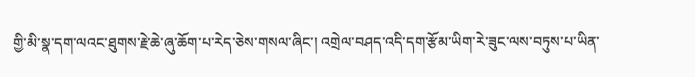གྱི་མི་སྣ་དག་ལའང་ཐུགས་རྗེ་ཆེ་ཞུ་ཆོག་པ་རེད་ཅེས་གསལ་ཞིང་། འགྲེལ་བཤད་འདི་དག་རྩོམ་ཡིག་རེ་ཟུང་ལས་བཏུས་པ་ཡིན་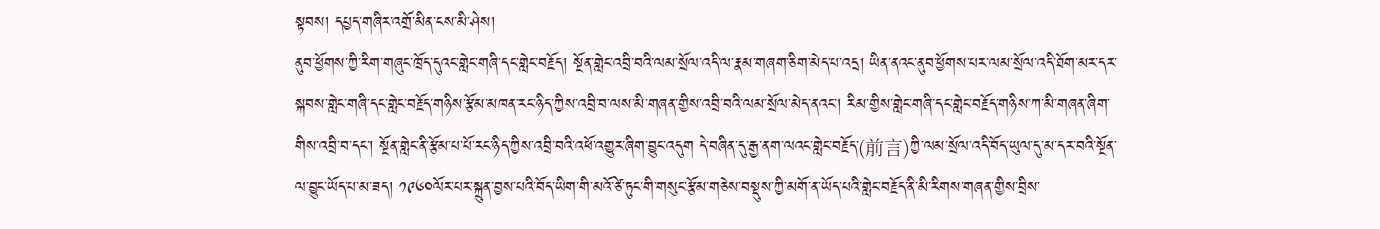སྟབས། དཔྱད་གཞིར་འགྲོ་མིན་ངས་མི་ཤེས།
ནུབ་ཕྱོགས་ཀྱི་རིག་གཞུང་ཁྲོད་དུའང་གླེང་གཞི་དང་གླེང་བརྗོད། སྔོན་གླེང་འབྲི་བའི་ལམ་སྲོལ་འདི་ལ་རྣམ་གཞག་ཅིག་མེད་པ་འདྲ། ཡིན་ནའང་ནུབ་ཕྱོགས་པར་ལམ་སྲོལ་འདི་ཐོག་མར་དར་སྐབས་གླེང་གཞི་དང་གླེང་བརྗོད་གཉིས་རྩོམ་མཁན་རང་ཉིད་ཀྱིས་འབྲི་བ་ལས་མི་གཞན་གྱིས་འབྲི་བའི་ལམ་སྲོལ་མེད་ནའང་། རིམ་གྱིས་གླེང་གཞི་དང་གླེང་བརྗོད་གཉིས་ཀ་མི་གཞན་ཞིག་གིས་འབྲི་བ་དང་། སྔོན་གླེང་ནི་རྩོམ་པ་པོ་རང་ཉིད་ཀྱིས་འབྲི་བའི་འཕོ་འགྱུར་ཞིག་བྱུང་འདུག དེ་བཞིན་དུ་རྒྱ་ནག་ལའང་གླེང་བརྗོད་(前言)ཀྱི་ལམ་སྲོལ་འདི་བོད་ཡུལ་དུ་མ་དར་བའི་སྔོན་ལ་བྱུང་ཡོད་པ་མ་ཟད། ༡༩༦༠ལོར་པར་སྐྲུན་བྱས་པའི་བོད་ཡིག་གི་མའོ་ཙེ་ཏུང་གི་གསུང་རྩོམ་གཅེས་བསྡུས་ཀྱི་མགོ་ན་ཡོད་པའི་གླེང་བརྗོད་ནི་མི་རིགས་གཞན་གྱིས་བྲིས་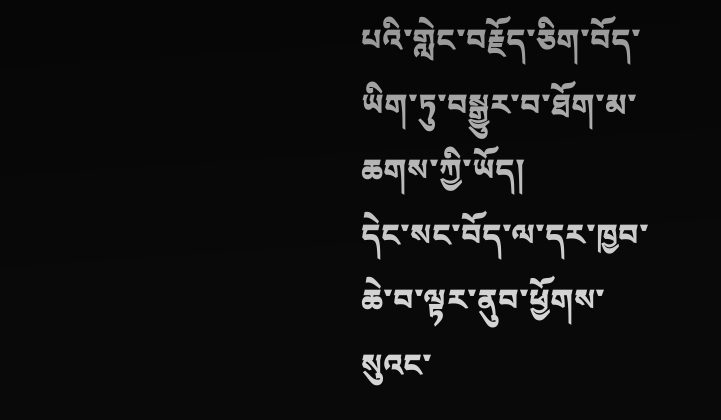པའི་གླེང་བརྗོད་ཅིག་བོད་ཡིག་ཏུ་བསྒྱུར་བ་ཐོག་མ་ཆགས་ཀྱི་ཡོད།
དེང་སང་བོད་ལ་དར་ཁྱབ་ཆེ་བ་ལྟར་ནུབ་ཕྱོགས་སུའང་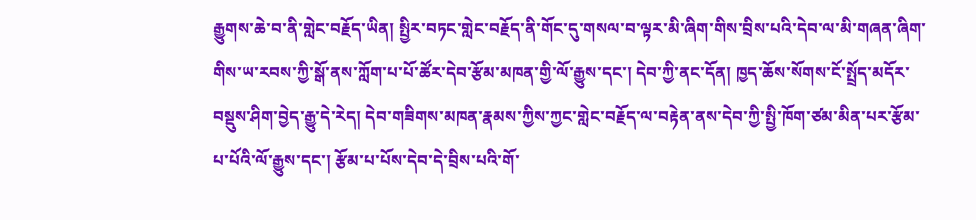རྒྱུགས་ཆེ་བ་ནི་གླེང་བརྗོད་ཡིན། སྤྱིར་བཏང་གླེང་བརྗོད་ནི་གོང་དུ་གསལ་བ་ལྟར་མི་ཞིག་གིས་བྲིས་པའི་དེབ་ལ་མི་གཞན་ཞིག་གིས་ཡ་རབས་ཀྱི་སྒོ་ནས་ཀློག་པ་པོ་ཚོར་དེབ་རྩོམ་མཁན་གྱི་ལོ་རྒྱུས་དང་། དེབ་ཀྱི་ནང་དོན། ཁྱད་ཆོས་སོགས་ངོ་སྤྲོད་མདོར་བསྡུས་ཤིག་བྱེད་རྒྱུ་དེ་རེད། དེབ་གཟིགས་མཁན་རྣམས་ཀྱིས་ཀྱང་གླེང་བརྗོད་ལ་བརྟེན་ནས་དེབ་ཀྱི་སྤྱི་ཁོག་ཙམ་མིན་པར་རྩོམ་པ་པོའི་ལོ་རྒྱུས་དང་། རྩོམ་པ་པོས་དེབ་དེ་བྲིས་པའི་གོ་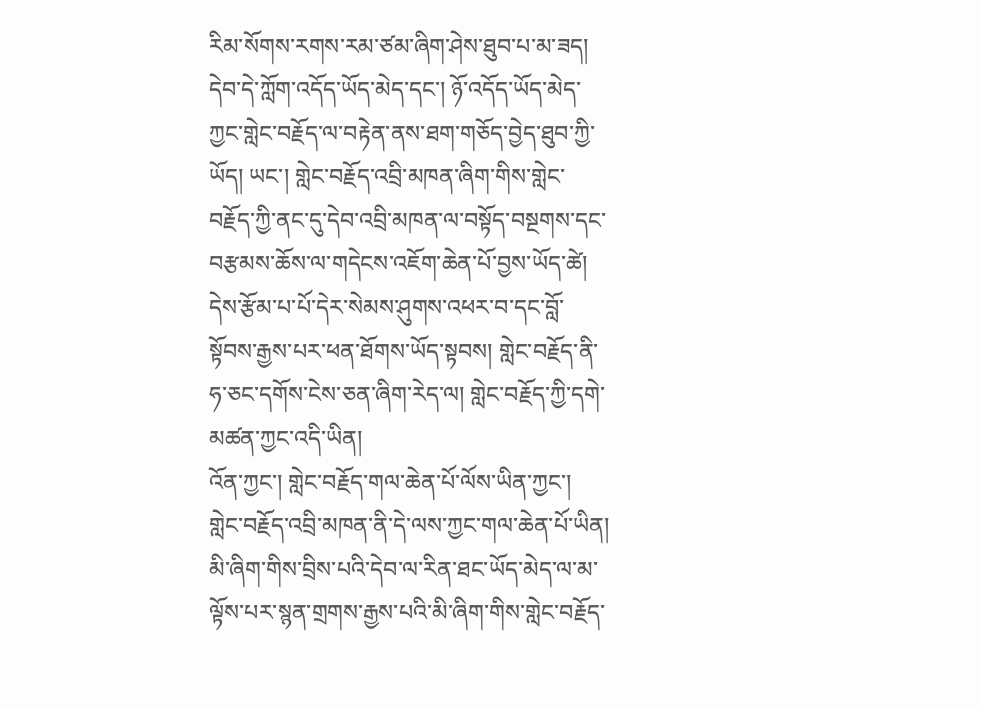རིམ་སོགས་རགས་རམ་ཙམ་ཞིག་ཤེས་ཐུབ་པ་མ་ཟད། དེབ་དེ་ཀློག་འདོད་ཡོད་མེད་དང་། ཉོ་འདོད་ཡོད་མེད་ཀྱང་གླེང་བརྗོད་ལ་བརྟེན་ནས་ཐག་གཅོད་བྱེད་ཐུབ་ཀྱི་ཡོད། ཡང་། གླེང་བརྗོད་འབྲི་མཁན་ཞིག་གིས་གླེང་བརྗོད་ཀྱི་ནང་དུ་དེབ་འབྲི་མཁན་ལ་བསྟོད་བསྔགས་དང་བརྩམས་ཆོས་ལ་གདེངས་འཇོག་ཆེན་པོ་བྱས་ཡོད་ཚེ། དེས་རྩོམ་པ་པོ་དེར་སེམས་ཤུགས་འཕར་བ་དང་བློ་སྟོབས་རྒྱས་པར་ཕན་ཐོགས་ཡོད་སྟབས། གླེང་བརྗོད་ནི་ཧ་ཅང་དགོས་ངེས་ཅན་ཞིག་རེད་ལ། གླེང་བརྗོད་ཀྱི་དགེ་མཚན་ཀྱང་འདི་ཡིན།
འོན་ཀྱང་། གླེང་བརྗོད་གལ་ཆེན་པོ་ལོས་ཡིན་ཀྱང་། གླེང་བརྗོད་འབྲི་མཁན་ནི་དེ་ལས་ཀྱང་གལ་ཆེན་པོ་ཡིན། མི་ཞིག་གིས་བྲིས་པའི་དེབ་ལ་རིན་ཐང་ཡོད་མེད་ལ་མ་ལྟོས་པར་སྙན་གྲགས་རྒྱས་པའི་མི་ཞིག་གིས་གླེང་བརྗོད་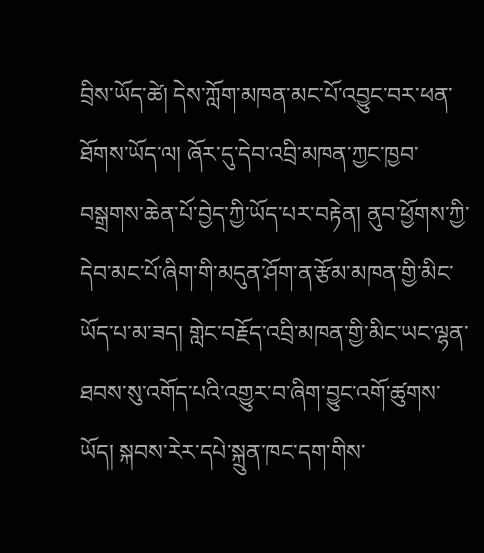བྲིས་ཡོད་ཚེ། དེས་ཀློག་མཁན་མང་པོ་འབྱུང་བར་ཕན་ཐོགས་ཡོད་ལ། ཞོར་དུ་དེབ་འབྲི་མཁན་ཀྱང་ཁྱབ་བསྒྲགས་ཆེན་པོ་བྱེད་ཀྱི་ཡོད་པར་བརྟེན། ནུབ་ཕྱོགས་ཀྱི་དེབ་མང་པོ་ཞིག་གི་མདུན་ཤོག་ན་རྩོམ་མཁན་གྱི་མིང་ཡོད་པ་མ་ཟད། གླེང་བརྗོད་འབྲི་མཁན་གྱི་མིང་ཡང་ལྷན་ཐབས་སུ་འགོད་པའི་འགྱུར་བ་ཞིག་བྱུང་འགོ་ཚུགས་ཡོད། སྐབས་རེར་དཔེ་སྐྲུན་ཁང་དག་གིས་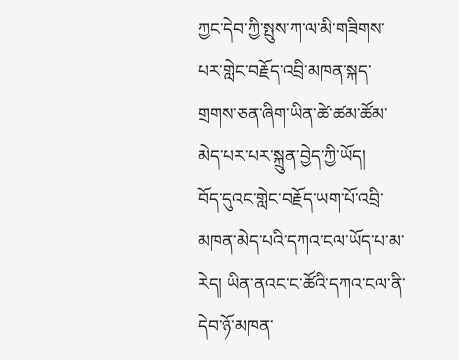ཀྱང་དེབ་ཀྱི་སྤུས་ཀ་ལ་མི་གཟིགས་པར་གླེང་བརྗོད་འབྲི་མཁན་སྐད་གྲགས་ཅན་ཞིག་ཡིན་ཚེ་ཚམ་ཚོམ་མེད་པར་པར་སྐྲུན་བྱེད་ཀྱི་ཡོད།
བོད་དུའང་གླེང་བརྗོད་ཡག་པོ་འབྲི་མཁན་མེད་པའི་དཀའ་ངལ་ཡོད་པ་མ་རེད། ཡིན་ནའང་ང་ཚོའི་དཀའ་ངལ་ནི་དེབ་ཉོ་མཁན་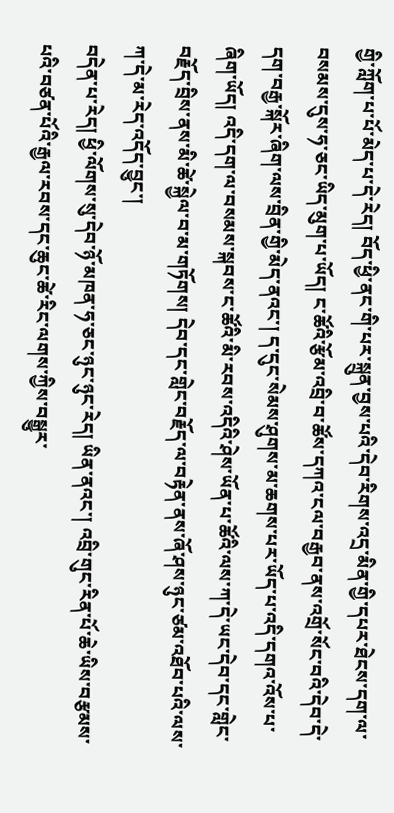གྱི་ཀློག་པ་པོ་མེད་པ་དེ་རེད། བོད་ཕྱི་ནང་གི་པར་སྐྲུན་བྱས་པའི་དེབ་རིགས་འདྲ་མིན་གྱི་དཔར་ཐེངས་དག་ལ་བསམས་དུས་ཧ་ཅང་ཡིད་མུག་པ་ཡོད། ང་ཚོའི་རྩོམ་འབྲི་བ་ཚོས་དཀའ་ངལ་བརྒྱབ་ནས་འགྲོ་སོང་བའི་དེབ་དེ་དག་བརྒྱ་སྐོར་ཞིག་ལས་བྲིན་གྱི་མེད་ནའང་། ད་དུང་སེམས་ཤུགས་མ་ཆགས་པར་ཡོད་པ་འདི་དགའ་འོས་པ་ཞིག་ཡོད། འདི་དག་ལ་བསམས་སྐབས་ང་ཚོའི་མི་རབས་འདིའི་ཤེས་ཡོན་པ་ཚོའི་ལས་ཀ་དེ་ཡང་དེབ་དང་གླེང་བརྗོད་བྲིས་ནས་མི་ཚེ་སྐྱེལ་བ་མ་གཏོགས། དེབ་དང་གླེང་བརྗོད་ལ་བརྟེན་ནས་ཞོ་ཤས་ཉུང་ཙམ་འཐོབ་པའི་ལས་ཀ་དེ་མ་རེད་འདོད་བྱུང་།
བདེན་པ་རེད། ཕྱི་ལོགས་སུ་དེབ་ཉོ་མཁན་ཧ་ཅང་ཉུང་ཉུང་རེད། ཡིན་ནའང་། འབྲི་གུང་རིན་པོ་ཆེ་ཡིས་བརྩམས་པའི་བཙན་པོའི་རྒྱལ་རབས་དང་ཆུང་ཚེ་རིང་ལགས་ཀྱིས་བསྒྱུར་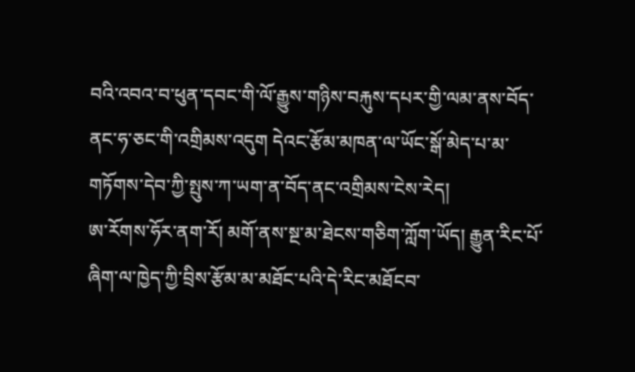བའི་འབའ་བ་ཕུན་དབང་གི་ལོ་རྒྱུས་གཉིས་བརྐུས་དཔར་གྱི་ལམ་ནས་བོད་ནང་ཧ་ཅང་གི་འགྲིམས་འདུག དེའང་རྩོམ་མཁན་ལ་ཡོང་སྒོ་མེད་པ་མ་གཏོགས་དེབ་ཀྱི་སྤུས་ཀ་ཡག་ན་བོད་ནང་འགྲིམས་ངེས་རེད།
ཨ་རོགས་ཧོར་ནག་རོ། མགོ་ནས་སྔ་མ་ཐེངས་གཅིག་ཀློག་ཡོད། རྒྱུན་རིང་པོ་ཞིག་ལ་ཁྱེད་ཀྱི་བྲིས་རྩོམ་མ་མཐོང་པའི་དེ་རིང་མཐོངབ་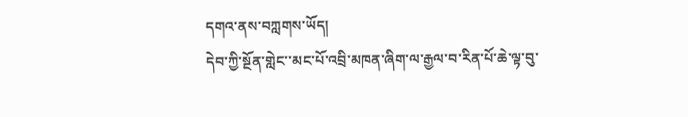དགའ་ནས་བཀླགས་ཡོད།
དེབ་ཀྱི་སྔོན་གླེང་་མང་པོ་འབྲི་མཁན་ཞིག་ལ་རྒྱལ་བ་རིན་པོ་ཆེ་ལྟ་བུ་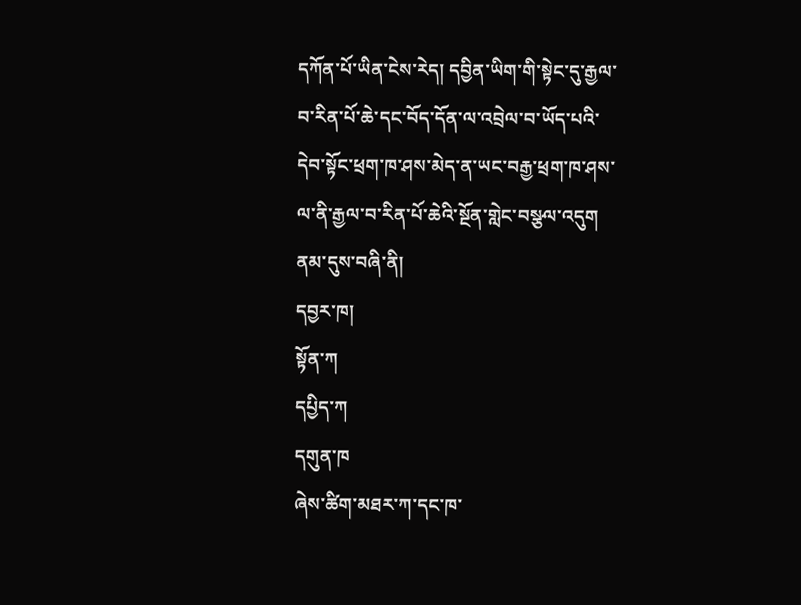དཀོན་པོ་ཡིན་ངེས་རེད། དབྱིན་ཡིག་གི་སྟེང་དུ་རྒྱལ་བ་རིན་པོ་ཆེ་དང་བོད་དོན་ལ་འབྲེལ་བ་ཡོད་པའི་དེབ་སྟོང་ཕྲག་ཁ་ཤས་མེད་ན་ཡང་བརྒྱ་ཕྲག་ཁ་ཤས་ལ་ནི་རྒྱལ་བ་རིན་པོ་ཆེའི་སྔོན་གླེང་བསྩལ་འདུག
ནམ་དུས་བཞི་ནི།
དབྱར་ཁ།
སྟོན་ཀ
དཔྱིད་ཀ
དགུན་ཁ
ཞེས་ཚིག་མཐར་ཀ་དང་ཁ་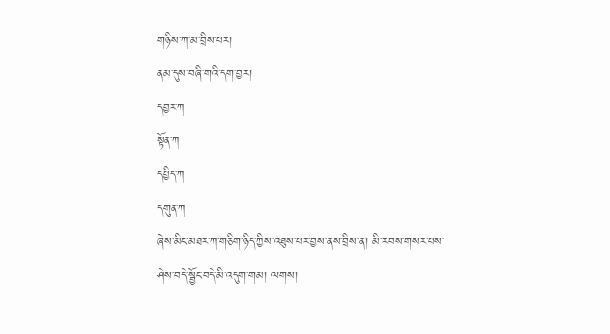གཉིས་ཀ་མ་བྲིས་པར།
ནམ་དུས་བཞི་གའི་དག་བྱར།
དབྱར་ཀ
སྟོན་ཀ
དཔྱིད་ཀ
དགུན་ཀ
ཞེས་མིང་མཐར་ཀ་གཅིག་ཉིད་ཀྱིས་འཐུས་པར་བྱས་ནས་བྲིས་ན། མི་རབས་གསར་པས་ཤེས་བདེ་སྦྱོང་བདེ་མི་འདུག་གམ། ལགས།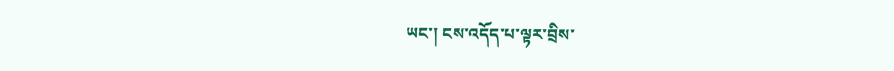ཡང་། ངས་འདོད་པ་ལྟར་བྲིས་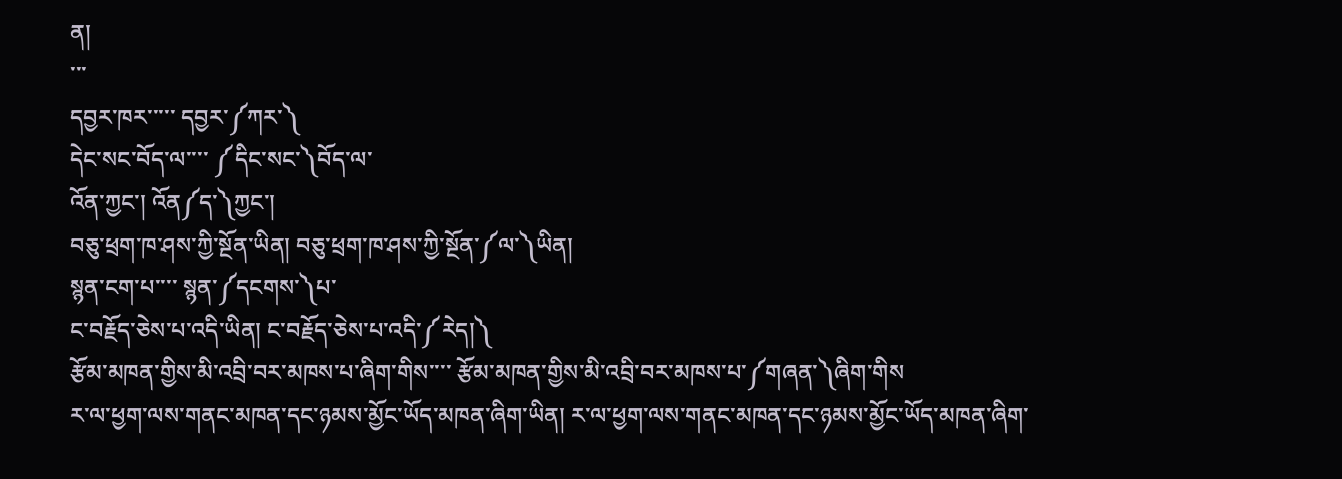ན།
་་་
དབྱར་ཁར་་་་་ དབྱར་༼ཀར་༽
དེང་སང་བོད་ལ་་་་ ༼དིང་སང་༽བོད་ལ་
འོན་ཀྱང་། འོན༼ད་༽ཀྱང་།
བཅུ་ཕྲག་ཁ་ཤས་ཀྱི་སྔོན་ཡིན། བཅུ་ཕྲག་ཁ་ཤས་ཀྱི་སྔོན་༼ལ་༽ཡིན།
སྙན་ངག་པ་་་་ སྙན་༼དངགས་༽པ་
ང་བརྗོད་ཅེས་པ་འདི་ཡིན། ང་བརྗོད་ཅེས་པ་འདི་༼རེད།༽
རྩོམ་མཁན་གྱིས་མི་འབྲི་བར་མཁས་པ་ཞིག་གིས་་་་ རྩོམ་མཁན་གྱིས་མི་འབྲི་བར་མཁས་པ་༼གཞན་༽ཞིག་གིས
ར་ལ་ཕྱག་ལས་གནང་མཁན་དང་ཉམས་མྱོང་ཡོད་མཁན་ཞིག་ཡིན། ར་ལ་ཕྱག་ལས་གནང་མཁན་དང་ཉམས་མྱོང་ཡོད་མཁན་ཞིག་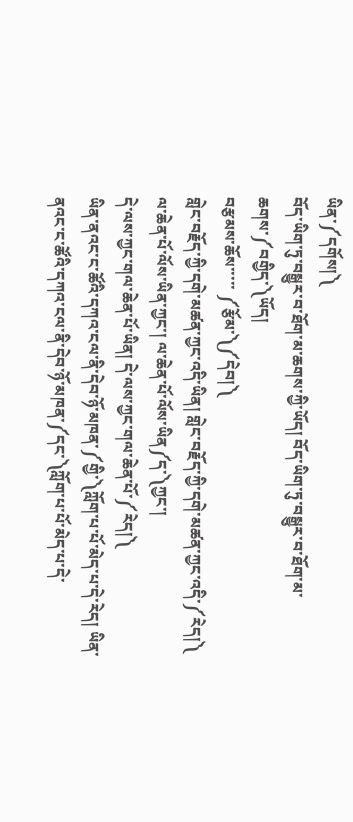ཡིན་༼དགོས།༽
བོད་ཡིག་ཏུ་བསྒྱུར་བ་ཐོག་མ་ཆགས་ཀྱི་ཡོད། བོད་ཡིག་ཏུ་བསྒྱུར་བ་ཐོག་མ་ཆགས་༼བགྱིད་༽ཡོད།
བརྩམས་ཆོས་་་་་ ༼རྩོམ་༽༼དེབ།༽
གླེང་བརྗོད་ཀྱི་དགེ་མཚན་ཀྱང་འདི་ཡིན། གླེང་བརྗོད་ཀྱི་དགེ་མཚན་ཀྱང་འདི་༼རེད།༽
ལ་ཆེན་པོ་ལོས་ཡིན་ཀྱང་། ལ་ཆེན་པོ་ལོས་ཡིན༼ད་༽ཀྱང་།
དེ་ལས་ཀྱང་གལ་ཆེན་པོ་ཡིན། དེ་ལས་ཀྱང་གལ་ཆེན་པོ་༼རེད།༽
ཡིན་ནའང་ང་ཚོའི་དཀའ་ངལ་ནི་དེབ་ཉོ་མཁན་༼གྱི་༽ཀློག་པ་པོ་མེད་པ་དེ་རེད། ཡིན་ནའང་ང་ཚོའི་དཀའ་ངལ་ནི་དེབ་ཉོ་མཁན་༼དང་༽ཀློག་པ་པོ་མེད་པ་དེ་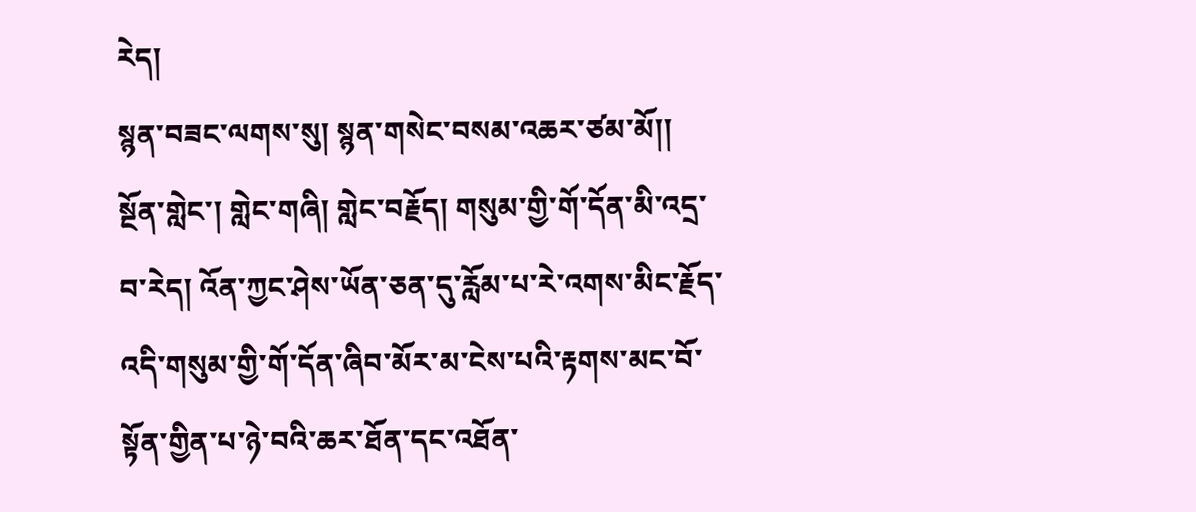རེད།
སྙན་བཟང་ལགས་སུ། སྙན་གསེང་བསམ་འཆར་ཙམ་མོ།།
སྔོན་གླེང་། གླེང་གཞི། གླེང་བརྗོད། གསུམ་གྱི་གོ་དོན་མི་འདྲ་བ་རེད། འོན་ཀྱང་ཤེས་ཡོན་ཅན་དུ་རློམ་པ་རེ་འགས་མིང་རྗོད་འདི་གསུམ་གྱི་གོ་དོན་ཞིབ་མོར་མ་ངེས་པའི་རྟགས་མང་བོ་སྟོན་གྱིན་པ་ཉེ་བའི་ཆར་ཐོན་དང་འཐོན་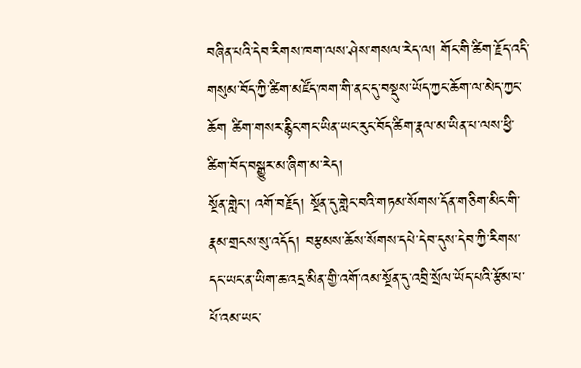བཞིན་པའི་དེབ་རིགས་ཁག་ལས་ཤེས་གསལ་རེད་ལ། གོང་གི་ཚིག་རྗོད་འདི་གསུམ་བོད་ཀྱི་ཚིག་མཛོད་ཁག་གི་ནང་དུ་བསྡུས་ཡོད་ཀྱང་ཆོག་ལ་མེད་ཀྱང་ཆོག ཚིག་གསར་རྙིང་གང་ཡིན་ཡང་རུང་བོད་ཚིག་རྣལ་མ་ཡིན་པ་ལས་ཕྱི་ཚིག་བོད་བསྒྱུར་མ་ཞིག་མ་རེད།
སྔོན་གླེང་། འགོ་བརྗོད། སྔོན་དུ་གླེང་བའི་གཏམ་སོགས་དོན་གཅིག་མིང་གི་རྣམ་གྲངས་སུ་འདོད། བརྩམས་ཆོས་སོགས་དཔེ་དེབ་དུས་དེབ་ཀྱི་རིགས་དང་ཡང་ན་ཡིག་ཆ་འདྲ་མིན་གྱི་འགོ་འམ་སྔོན་དུ་འབྲི་སྲོལ་ཡོད་པའི་རྩོམ་པ་པོ་འམ་ཡང་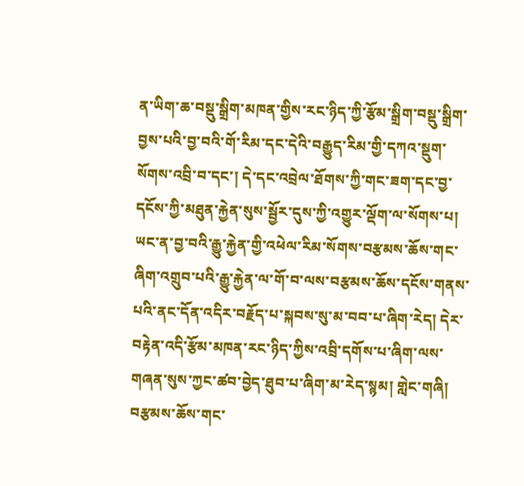ན་ཡིག་ཆ་བསྡུ་སྒྲིག་མཁན་གྱིས་རང་ཉིད་ཀྱི་རྩོམ་སྒྲིག་བསྡུ་སྒྲིག་བྱས་པའི་བྱ་བའི་གོ་རིམ་དང་དེའི་བརྒྱུད་རིམ་གྱི་དཀའ་སྡུག་སོགས་འབྲི་བ་དང་། དེ་དང་འབྲེལ་ཐོགས་ཀྱི་གང་ཟག་དང་བྱ་དངོས་ཀྱི་མཐུན་རྐྱེན་སུས་སྦྱོར་དུས་ཀྱི་འགྱུར་ལྡོག་ལ་སོགས་པ། ཡང་ན་བྱ་བའི་རྒྱུ་རྐྱེན་གྱི་འཕེལ་རིམ་སོགས་བརྩམས་ཆོས་གང་ཞིག་འགྲུབ་པའི་རྒྱུ་རྐྱེན་ལ་གོ་བ་ལས་བརྩམས་ཆོས་དངོས་གནས་པའི་ནང་དོན་འདིར་བརྗོད་པ་སྐབས་སུ་མ་བབ་པ་ཞིག་རེད། དེར་བརྟེན་འདི་རྩོམ་མཁན་རང་ཉིད་ཀྱིས་འབྲི་དགོས་པ་ཞིག་ལས་གཞན་སུས་ཀྱང་ཚབ་བྱེད་ཐུབ་པ་ཞིག་མ་རེད་སྙམ། གླེང་གཞི། བརྩམས་ཆོས་གང་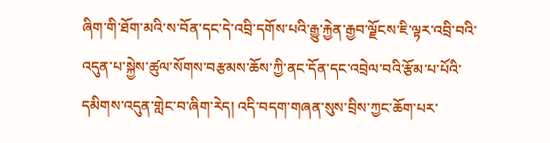ཞིག་གི་ཐོག་མའི་ས་བོན་དང་དེ་འབྲི་དགོས་པའི་རྒྱུ་རྐྱེན་རྒྱབ་ལྗོངས་ཇི་ལྟར་འབྲི་བའི་འདུན་པ་སྐྱེས་ཚུལ་སོགས་བརྩམས་ཆོས་ཀྱི་ནང་དོན་དང་འབྲེལ་བའི་རྩོམ་པ་པོའི་དམིགས་འདུན་གླེང་བ་ཞིག་རེད། འདི་བདག་གཞན་སུས་བྲིས་ཀྱང་ཆོག་པར་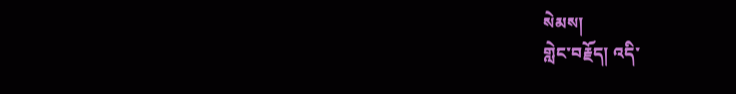སེམས།
གླེང་བརྗོད། འདི་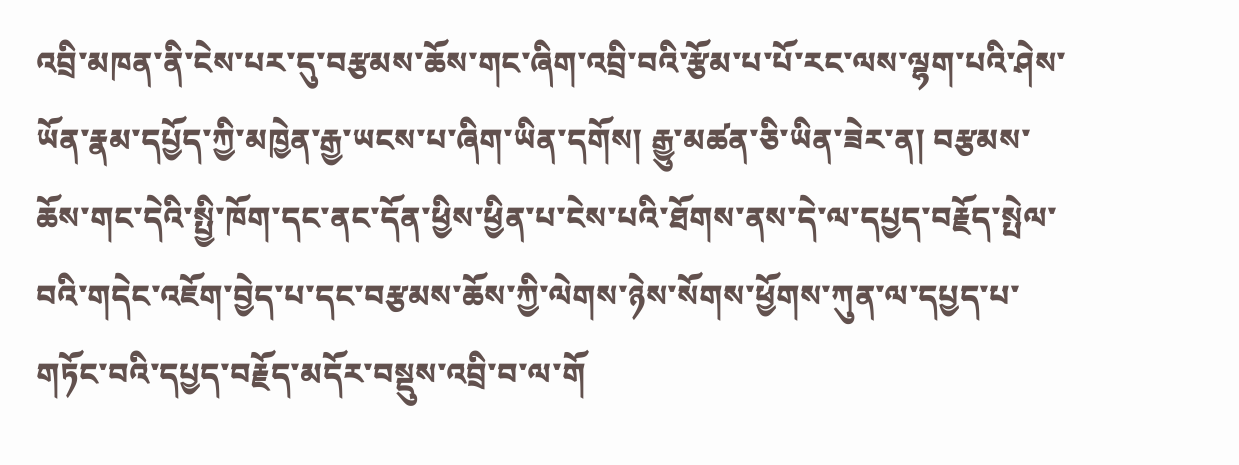འབྲི་མཁན་ནི་ངེས་པར་དུ་བརྩམས་ཆོས་གང་ཞིག་འབྲི་བའི་རྩོམ་པ་པོ་རང་ལས་ལྷག་པའི་ཤེས་ཡོན་རྣམ་དཔྱོད་ཀྱི་མཁྱེན་རྒྱ་ཡངས་པ་ཞིག་ཡིན་དགོས། རྒྱུ་མཚན་ཅི་ཡིན་ཟེར་ན། བརྩམས་ཆོས་གང་དེའི་སྤྱི་ཁོག་དང་ནང་དོན་ཕྱིས་ཕྱིན་པ་ངེས་པའི་ཐོགས་ནས་དེ་ལ་དཔྱད་བརྗོད་སྤེལ་བའི་གདེང་འཇོག་བྱེད་པ་དང་བརྩམས་ཆོས་ཀྱི་ལེགས་ཉེས་སོགས་ཕྱོགས་ཀུན་ལ་དཔྱད་པ་གཏོང་བའི་དཔྱད་བརྗོད་མདོར་བསྡུས་འབྲི་བ་ལ་གོ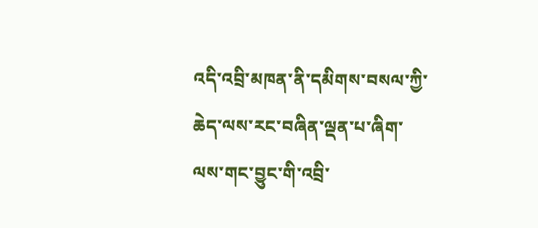འདི་འབྲི་མཁན་ནི་དམིགས་བསལ་ཀྱི་ཆེད་ལས་རང་བཞིན་ལྡན་པ་ཞིག་ལས་གང་བྱུང་གི་འབྲི་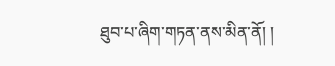ཐུབ་པ་ཞིག་གཏན་ནས་མིན་ནོ། །